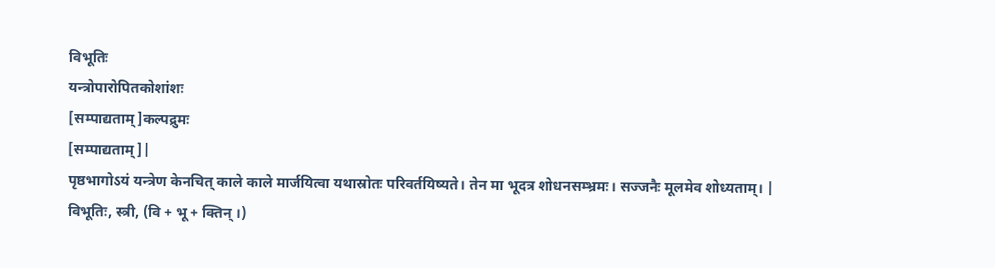विभूतिः
यन्त्रोपारोपितकोशांशः
[सम्पाद्यताम्]कल्पद्रुमः
[सम्पाद्यताम्]|
पृष्ठभागोऽयं यन्त्रेण केनचित् काले काले मार्जयित्वा यथास्रोतः परिवर्तयिष्यते। तेन मा भूदत्र शोधनसम्भ्रमः। सज्जनैः मूलमेव शोध्यताम्। |
विभूतिः, स्त्री, (वि + भू + क्तिन् ।)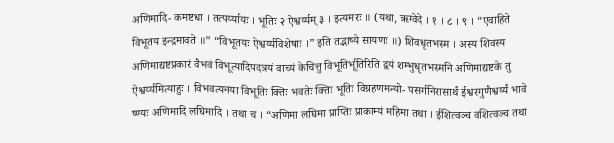अणिमादि- कमष्टधा । तत्पर्य्यायः । भूतिः २ ऐश्वर्य्यम् ३ । इत्यमरः ॥ (यथा, ऋग्वेदे । १ । ८ । ९ । “एवाहिते विभूतय इन्द्रमावते ॥” “विभूतयः ऐश्वर्य्यविशेषाः ।” इति तद्भाष्ये सायणः ॥) शिवधृतभस्म । अस्य शिवस्य अणिमाद्यष्टप्रकारं वैभवं विभूत्यादिपदत्रयं वाच्यं केचित्तु विभूतिर्भूतिरिति द्वयं शम्भुधृतभस्मनि अणिमाद्यष्टके तु ऐश्वर्य्यमित्याहुः । विभवत्यनया विभूतिः क्तिः भवतेः क्तिः भूतिः विग्रहणमन्यो- पसर्गनिरासार्थं ईश्वरगुणैश्वर्य्यं भावे ष्ण्यः अणिमादि लघिमादि । तथा च । “अणिमा लघिमा प्राप्तिः प्राकाम्यं महिमा तथा । ईशित्वञ्च वशित्वञ्च तथा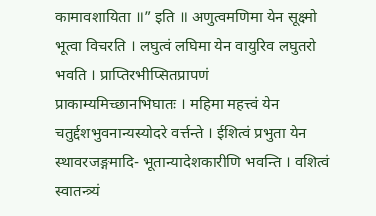कामावशायिता ॥” इति ॥ अणुत्वमणिमा येन सूक्ष्मो भूत्वा विचरति । लघुत्वं लघिमा येन वायुरिव लघुतरो भवति । प्राप्तिरभीप्सितप्रापणं प्राकाम्यमिच्छानभिघातः । महिमा महत्त्वं येन चतुर्द्दशभुवनान्यस्योदरे वर्त्तन्ते । ईशित्वं प्रभुता येन स्थावरजङ्गमादि- भूतान्यादेशकारीणि भवन्ति । वशित्वं स्वातन्त्र्यं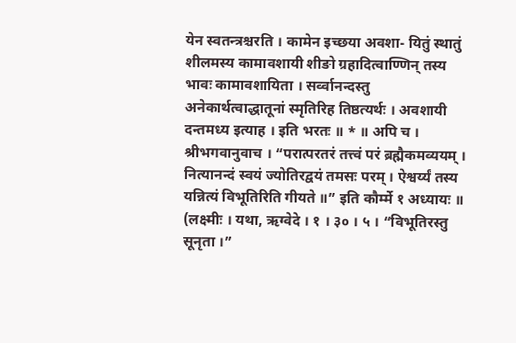येन स्वतन्त्रश्चरति । कामेन इच्छया अवशा- यितुं स्थातुं शीलमस्य कामावशायी शीङो ग्रहादित्वाण्णिन् तस्य भावः कामावशायिता । सर्व्वानन्दस्तु अनेकार्थत्वाद्धातूनां स्मृतिरिह तिष्ठत्यर्थः । अवशायी दन्तमध्य इत्याह । इति भरतः ॥ * ॥ अपि च । श्रीभगवानुवाच । “परात्परतरं तत्त्वं परं ब्रह्मैकमव्ययम् । नित्यानन्दं स्वयं ज्योतिरद्वयं तमसः परम् । ऐश्वर्य्यं तस्य यन्नित्यं विभूतिरिति गीयते ॥” इति कौर्म्मे १ अध्यायः ॥ (लक्ष्मीः । यथा, ऋग्वेदे । १ । ३० । ५ । “विभूतिरस्तु सूनृता ।”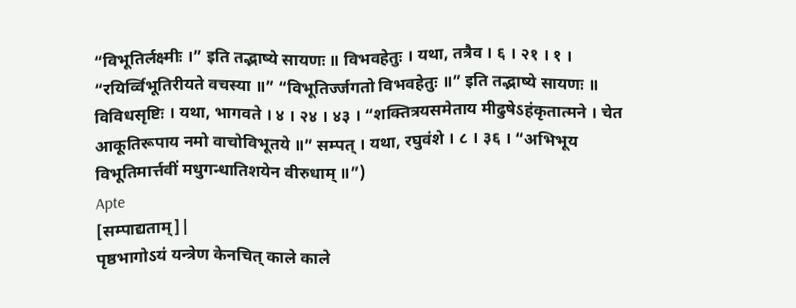“विभूतिर्लक्ष्मीः ।” इति तद्भाष्ये सायणः ॥ विभवहेतुः । यथा, तत्रैव । ६ । २१ । १ । “रयिर्व्विभूतिरीयते वचस्या ॥” “विभूतिर्ज्जगतो विभवहेतुः ॥” इति तद्भाष्ये सायणः ॥ विविधसृष्टिः । यथा, भागवते । ४ । २४ । ४३ । “शक्तित्रयसमेताय मीढुषेऽहंकृतात्मने । चेत आकूतिरूपाय नमो वाचोविभूतये ॥” सम्पत् । यथा, रघुवंशे । ८ । ३६ । “अभिभूय विभूतिमार्त्तवीं मधुगन्धातिशयेन वीरुधाम् ॥”)
Apte
[सम्पाद्यताम्]|
पृष्ठभागोऽयं यन्त्रेण केनचित् काले काले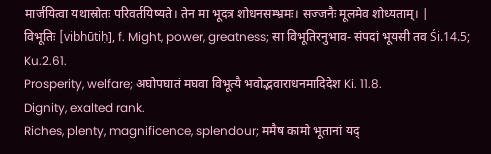मार्जयित्वा यथास्रोतः परिवर्तयिष्यते। तेन मा भूदत्र शोधनसम्भ्रमः। सज्जनैः मूलमेव शोध्यताम्। |
विभूतिः [vibhūtiḥ], f. Might, power, greatness; सा विभूतिरनुभाव- संपदां भूयसी तव Śi.14.5; Ku.2.61.
Prosperity, welfare; अघोपघातं मघवा विभूत्यै भवोद्भवाराधनमादिदेश Ki. 11.8.
Dignity, exalted rank.
Riches, plenty, magnificence, splendour; ममैष कामो भूतानां यद्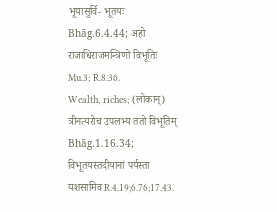भूयासुर्वि- भूतयः Bhāg.6.4.44; अहो राजाधिराजमन्त्रिणो विभूतिः Mu.3; R.8.36.
Wealth, riches; (लोकान्) त्रीनत्यरोच उपलभ्य ततो विभूतिम् Bhāg.1.16.34; विभूतयस्तदीयानां पर्यस्ता यशसामिव R.4.19;6.76;17.43.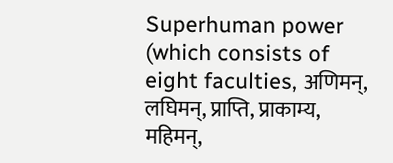Superhuman power (which consists of eight faculties, अणिमन्, लघिमन्, प्राप्ति, प्राकाम्य, महिमन्,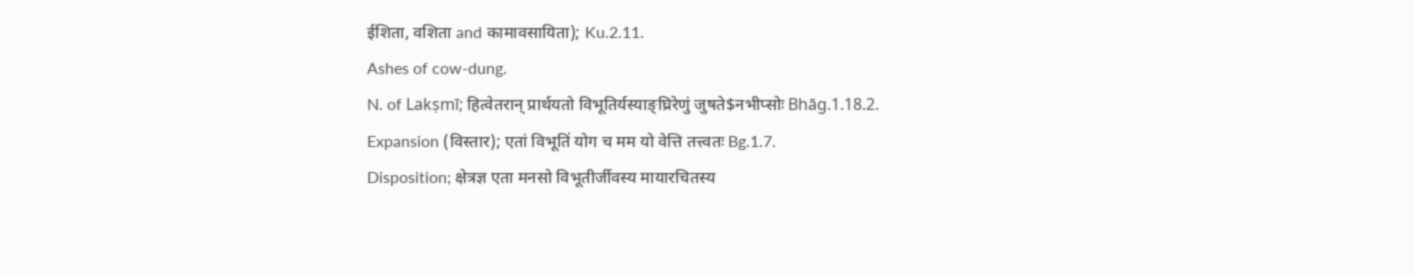ईशिता, वशिता and कामावसायिता); Ku.2.11.
Ashes of cow-dung.
N. of Lakṣmī; हित्वेतरान् प्रार्थयतो विभूतिर्यस्याङ्घ्रिरेणुं जुषते$नभीप्सोः Bhāg.1.18.2.
Expansion (विस्तार); एतां विभूतिं योग च मम यो वेत्ति तत्त्वतः Bg.1.7.
Disposition; क्षेत्रज्ञ एता मनसो विभूतीर्जीवस्य मायारचितस्य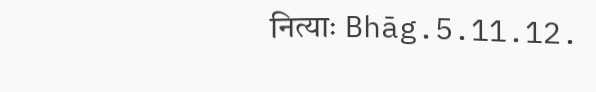नित्याः Bhāg.5.11.12.